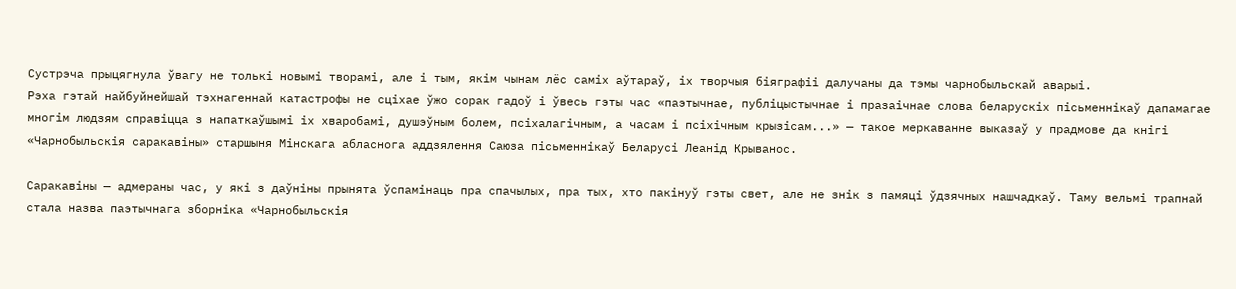Сустрэча прыцягнула ўвагу не толькі новымі творамі, але і тым, якім чынам лёс саміх аўтараў, іх творчыя біяграфіі далучаны да тэмы чарнобыльскай аварыі.
Рэха гэтай найбуйнейшай тэхнагеннай катастрофы не сціхае ўжо сорак гадоў і ўвесь гэты час «паэтычнае, публіцыстычнае і празаічнае слова беларускіх пісьменнікаў дапамагае многім людзям справіцца з напаткаўшымі іх хваробамі, душэўным болем, псіхалагічным, а часам і псіхічным крызісам...» — такое меркаванне выказаў у прадмове да кнігі «Чарнобыльскія саракавіны» старшыня Мінскага абласнога аддзялення Саюза пісьменнікаў Беларусі Леанід Крыванос.

Саракавіны — адмераны час, у які з даўніны прынята ўспамінаць пра спачылых, пра тых, хто пакінуў гэты свет, але не знік з памяці ўдзячных нашчадкаў. Таму вельмі трапнай стала назва паэтычнага зборніка «Чарнобыльскія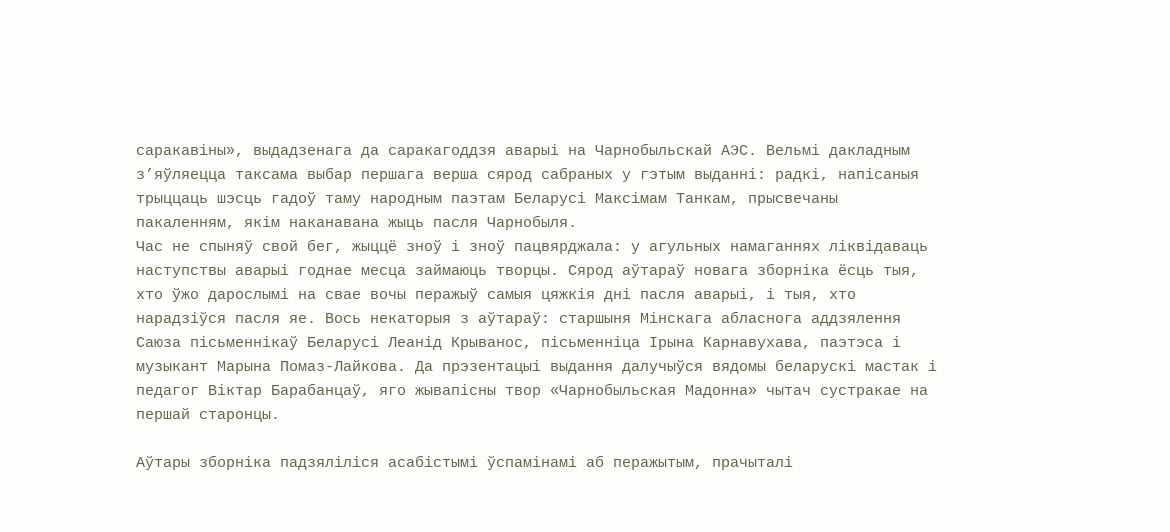саракавіны», выдадзенага да саракагоддзя аварыі на Чарнобыльскай АЭС. Вельмі дакладным з’яўляецца таксама выбар першага верша сярод сабраных у гэтым выданні: радкі, напісаныя трыццаць шэсць гадоў таму народным паэтам Беларусі Максімам Танкам, прысвечаны пакаленням, якім наканавана жыць пасля Чарнобыля.
Час не спыняў свой бег, жыццё зноў і зноў пацвярджала: у агульных намаганнях ліквідаваць наступствы аварыі годнае месца займаюць творцы. Сярод аўтараў новага зборніка ёсць тыя, хто ўжо дарослымі на свае вочы перажыў самыя цяжкія дні пасля аварыі, і тыя, хто нарадзіўся пасля яе. Вось некаторыя з аўтараў: старшыня Мінскага абласнога аддзялення Саюза пісьменнікаў Беларусі Леанід Крыванос, пісьменніца Ірына Карнавухава, паэтэса і музыкант Марына Помаз-Лайкова. Да прэзентацыі выдання далучыўся вядомы беларускі мастак і педагог Віктар Барабанцаў, яго жывапісны твор «Чарнобыльская Мадонна» чытач сустракае на першай старонцы.

Аўтары зборніка падзяліліся асабістымі ўспамінамі аб перажытым, прачыталі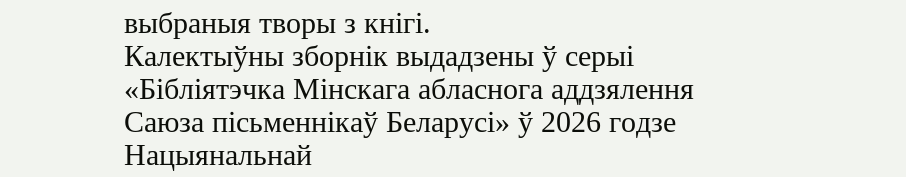выбраныя творы з кнігі.
Калектыўны зборнік выдадзены ў серыі «Бібліятэчка Мінскага абласнога аддзялення Саюза пісьменнікаў Беларусі» ў 2026 годзе Нацыянальнай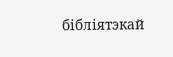бібліятэкай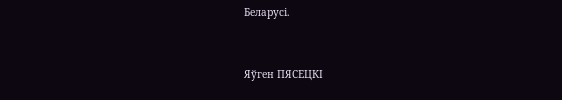Беларусі.


Яўген ПЯСЕЦКІ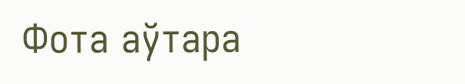Фота аўтара